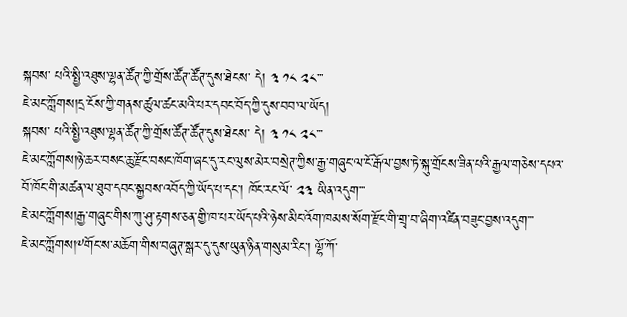སྐབས་ པའི་སྤྱི་འཐུས་ལྷན་ཚོཊ་ཀྱི་གྲོས་ཚོཊ་ཚོཊ་དུས་ཐེངས་ དེ། ༣ ༡༨ ༢༨་་་
ཇེ་མང་ཀློགས།དྲ་ངོས་ཀྱི་གནས་ཚུལ་ཚང་མའི་པར་དབང་བོད་ཀྱི་དུས་བབ་ལ་ཡོད།
སྐབས་ པའི་སྤྱི་འཐུས་ལྷན་ཚོཊ་ཀྱི་གྲོས་ཚོཊ་ཚོཊ་དུས་ཐེངས་ དེ། ༣ ༡༨ ༢༨་་་
ཇེ་མང་ཀློགས།ཉེ་ཆར་བསང་ཆུ་རྫོང་བསང་ཁོག་ཞང་དུ་རང་ལུས་མེར་བསྲེཊ་ཀྱིས་རྒྱ་གཞུང་ལ་ངོ་རྒོལ་བྱས་ཏེ་སྐུ་གྲོངས་ཟིན་པའི་རྒྱལ་གཅེས་དཔའ་བོ་ཁོང་གི་མཚན་ལ་ཐུབ་དབང་སྐྱབས་འབོད་ཀྱི་ཡོད་པ་དང་། ཁོང་རང་ལོ་ ༢༣ ཡིན་འདུག་་་
ཇེ་མང་ཀློགས།རྒྱ་གཞུང་གིས་ཀུ་ཤུ་རྟགས་ཅན་གྱི་ཁ་པར་ཡོད་པའི་ཉེས་མིང་འོག་ཁམས་སོག་རྫོང་གི་གྲྭ་བ་ཞིག་འཛིན་བཟུང་བྱས་འདུག་་་
ཇེ་མང་ཀློགས།༸གོང་ས་མཆོག་གིས་བཞུཊ་སྒར་དུ་དུས་ཡུན་ཉིན་གསུམ་རིང་། ལྷོ་ཀོ་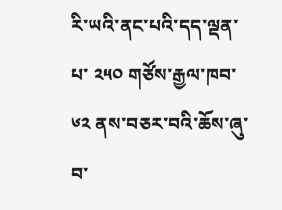རི་ཡའི་ནང་པའི་དད་ལྡན་པ་ ༢༥༠ གཙོས་རྒྱལ་ཁབ་ ༦༢ ནས་བཅར་བའི་ཆོས་ཞུ་བ་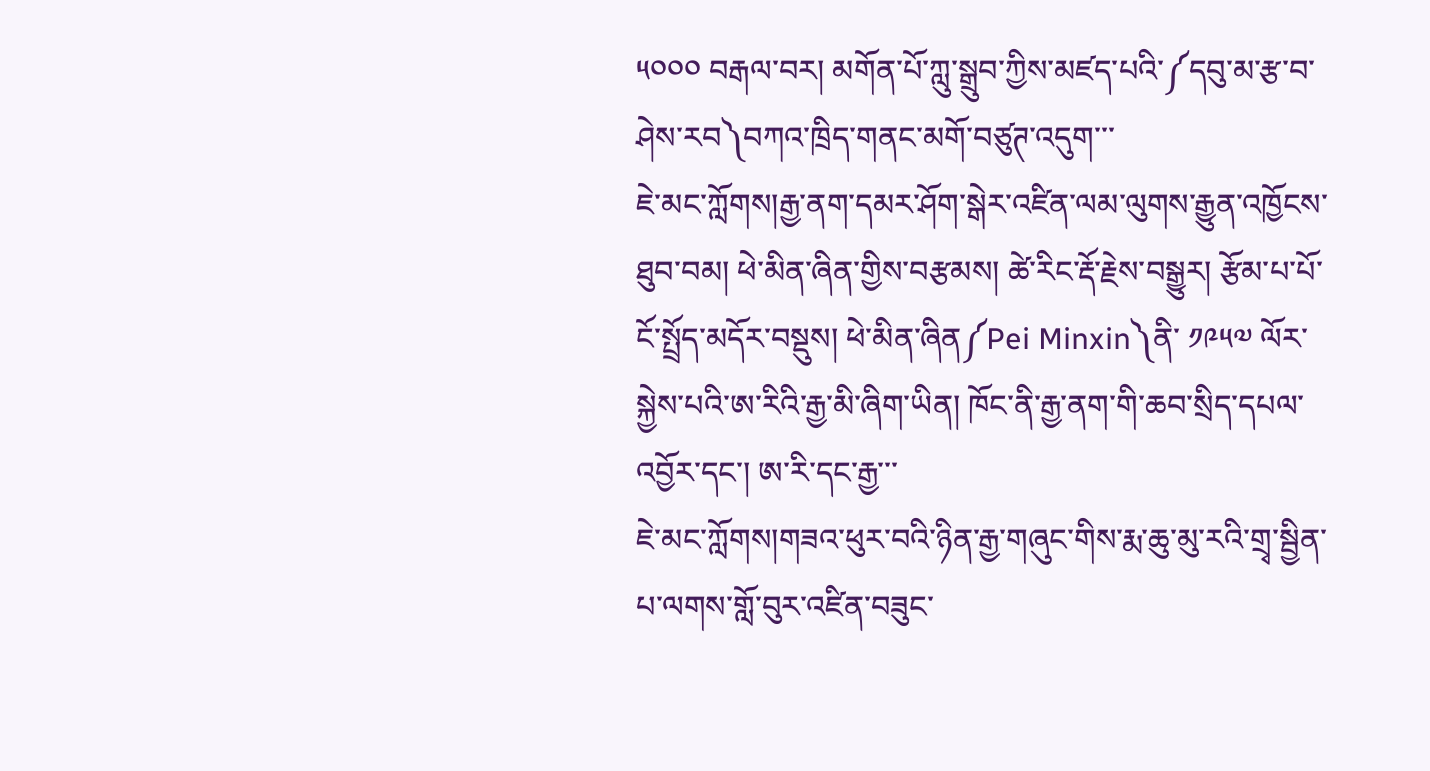༥༠༠༠ བརྒལ་བར། མགོན་པོ་ཀླུ་སྒྲུབ་ཀྱིས་མཛད་པའི་༼དབུ་མ་རྩ་བ་ཤེས་རབ༽བཀའ་ཁྲིད་གནང་མགོ་བཙུཊ་འདུག་་་
ཇེ་མང་ཀློགས།རྒྱ་ནག་དམར་ཤོག་སྒེར་འཛིན་ལམ་ལུགས་རྒྱུན་འཁྱོངས་ཐུབ་བམ། ཕེ་མིན་ཞིན་གྱིས་བརྩམས། ཚེ་རིང་རྡོ་རྗེས་བསྒྱུར། རྩོམ་པ་པོ་ངོ་སྤྲོད་མདོར་བསྡུས། ཕེ་མིན་ཞིན༼Pei Minxin༽ནི་ ༡༩༥༧ ལོར་སྐྱེས་པའི་ཨ་རིའི་རྒྱ་མི་ཞིག་ཡིན། ཁོང་ནི་རྒྱ་ནག་གི་ཆབ་སྲིད་དཔལ་འབྱོར་དང་། ཨ་རི་དང་རྒྱ་་་
ཇེ་མང་ཀློགས།གཟའ་ཕུར་བའི་ཉིན་རྒྱ་གཞུང་གིས་རྨ་ཆུ་མུ་རའི་གྲྭ་སྦྱིན་པ་ལགས་གློ་བུར་འཛིན་བཟུང་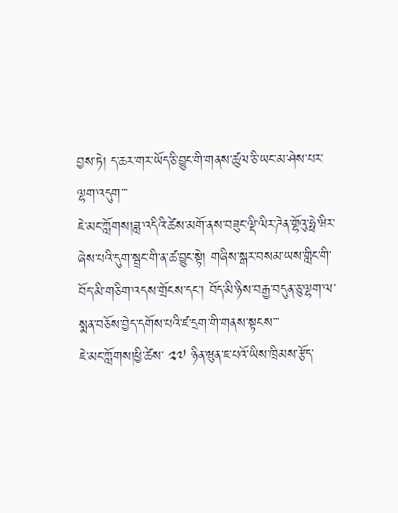བྱས་ཏེ། ད་ཆར་གར་ཡོད་ཅི་བྱུང་གི་གནས་ཚུལ་ཅི་ཡང་མ་ཤེས་པར་ལྷག་འདུག་་་
ཇེ་མང་ཀློགས།ཟླ་འདིའི་ཚེས་མགོ་ནས་བཟུང་ལྡི་ལིར་ཌེན་གྷོའུ་ཧྥེ་ཝིར་ཞེས་པའི་དུག་སྦྲང་གི་ན་ཚ་བྱུང་སྟེ། གཞིས་སྒར་བསམ་ཡས་གླིང་གི་བོད་མི་གཅིག་འདས་གྲོངས་དང་། བོད་མི་ཉིས་བརྒྱ་བདུན་ཅུ་ལྷག་ལ་སྨན་བཅོས་བྱེད་དགོས་པའི་ཛ་དྲག་གི་གནས་སྟངས་་་
ཇེ་མང་ཀློགས།ཕྱི་ཚེས་ ༢༧ ཉིན་ཝུན་ཇ་པའོ་ཡིས་ཁྲིམས་རྩོད་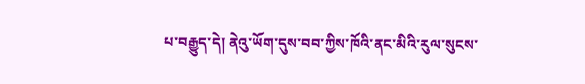པ་བརྒྱུད་དེ། ནེའུ་ཡོག་དུས་བབ་ཀྱིས་ཁོའི་ནང་མིའི་རུལ་སུངས་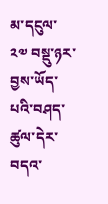མ་དངུལ་ ༢༧ བསྡུ་ཉར་བྱས་ཡོད་པའི་བཤད་ཚུལ་དེར་བདའ་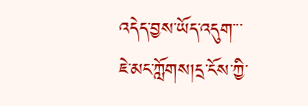འདེད་བྱས་ཡོད་འདུག་་་
ཇེ་མང་ཀློགས།དྲ་ངོས་ཀྱི་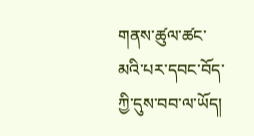གནས་ཚུལ་ཚང་མའི་པར་དབང་བོད་ཀྱི་དུས་བབ་ལ་ཡོད།